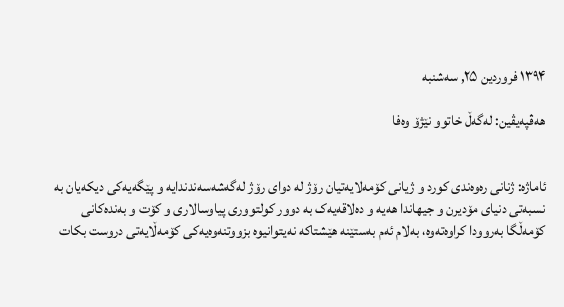۱۳۹۴ فروردین ۲۵, سه‌شنبه

هەڤپەیڤین: لەگەڵ خاتوو نێژۆ وەفا


ئاماژه‌: ژنانی ره‌وه‌ندی کورد و ژیانی کۆمه‌لایه‌تیان رۆژ له‌ دوای رۆژ له‌گه‌شه‌سه‌ندندایه‌ و پێگه‌یه‌کی دیکه‌یان به‌ نسبه‌تی دنیای مۆدیرن و جیهاندا هه‌یه‌ و ده‌لاقه‌یه‌ک به‌ دوور کولتووری پیاوسالاری و کۆت و به‌نده‌کانی کۆمه‌ڵگا به‌روودا کراوه‌ته‌وه‌، به‌لام ئه‌م به‌ستێنه‌ هێشتاکه‌ نه‌یتوانیوه‌ بزووتنه‌وه‌یه‌کی کۆمه‌ڵایه‌تی دروست بکات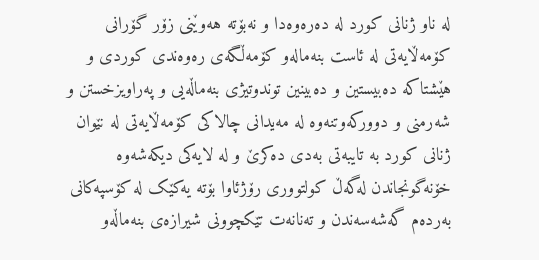له‌ ناو ژنانی کورد له‌ ده‌ره‌وه‌دا و نه‌بۆته‌ هه‌وێنی زۆر گۆرانی کۆمه‌ڵایه‌تی له‌ ئاست بنه‌ماله‌و کۆمه‌ڵگه‌ی ره‌وه‌ندی کوردی و هێشتاکه‌ ده‌بیستین و ده‌بینین توندوتیژی بنه‌ماڵه‌یی و په‌راویزخستن و شه‌رمنی و دوورکه‌وتنه‌وه‌ له‌ مه‌یدانی چالاکی کۆمه‌ڵایه‌تی له‌ نێوان ژنانی کورد به‌ تایبه‌تی به‌دی ده‌کرێ و له‌ لایه‌کی دیکه‌شه‌وه‌ خۆنه‌گونجاندن له‌گه‌ڵ کولتووری رۆژئاوا بۆته‌ یه‌کێک له‌ کۆسپه‌کانی به‌رده‌م گه‌شه‌سه‌ندن و ته‌نانه‌ت تێکچوونی شیرازه‌ی بنه‌ماڵه‌و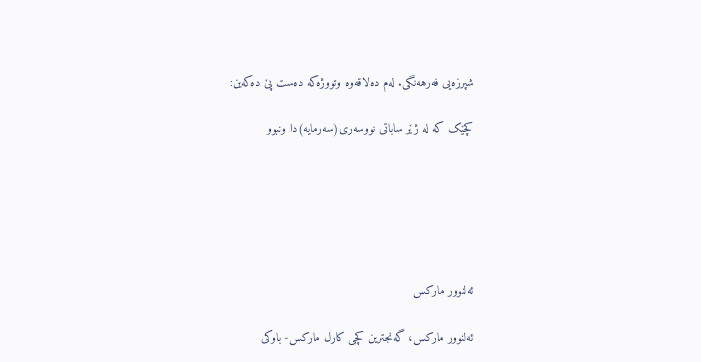شپرزه‌یی فه‌رهه‌نگی. له‌م ده‌لاقه‌وه‌ وتووژه‌که‌ ده‌ست پێ ده‌که‌ین:

کچێک کە لە ژێر ساباتی نووسەری(سەرمایە)دا ونبوو






ئەلنوور مارکس

ئەلنوور مارکس، گەنجترین کچی کارل مارکس- باوکی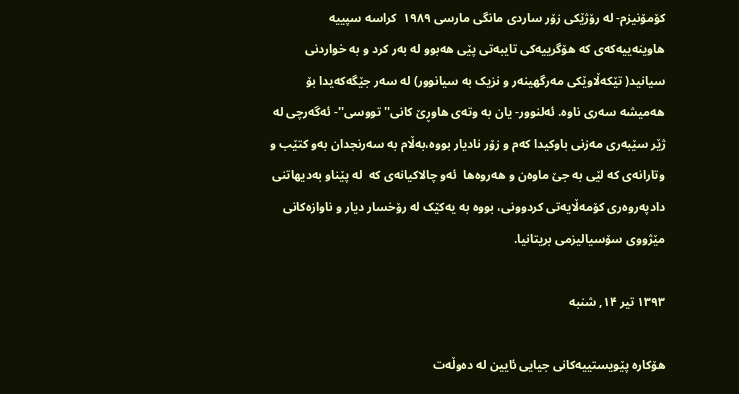کۆمۆنیزم- لە رۆژێکی زۆر ساردی مانگی مارسی ١٩٨٩  کراسە سپییە هاوینەییەکەی کە هۆگرییەکی تایبەتی پێی هەبوو لە بەر کرد و بە خواردنی سیانید( تێکەڵاوێکی مەرگهینەر و نزیک بە سیانوور) لە سەر جێگەکەیدا بۆ هەمیشە سەری ناوە. ئەلنوور- یان بە وتەی هاوڕێ کانی'' تووسی''- ئەگەرچی لە ژێر سێبەری مەزنی باوکیدا کەم و زۆر نادیار بووە،بەڵام بە سەرنجدان بەو کتێب و وتارانەی کە لێی بە جێ ماوەن و هەروەها  ئەو چالاکیانەی کە  لە پێناو بەدیهاتنی دادپەروەری کۆمەڵایەتی کردوونی، بووە بە یەکێک لە رۆخسار دیار و ناوازەکانی مێژووی سۆسیالیزمی بریتانیا.

۱۳۹۳ تیر ۱۴, شنبه

هۆكاره‌ پێویستییه‌كانی‌ جیایی‌ ئایین له‌ ده‌وڵه‌ت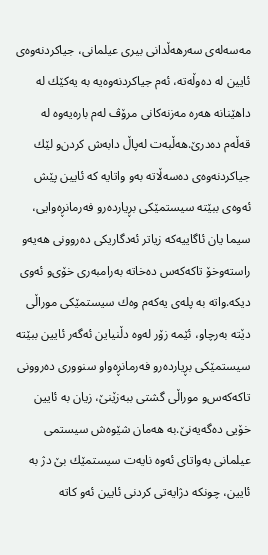مه‌سه‌له‌ی‌ سه‌رهه‌ڵدانی‌ بیری‌ عیلمانی‌، جیاكردنه‌وه‌ی‌ ئایین له‌ ده‌وڵه‌ته‌، ئه‌م جیاكردنه‌وه‌یه‌ به‌ یه‌كێك له‌ داهێنانه‌ هه‌ره‌ مه‌زنه‌كانی‌ مرۆڤ له‌م باره‌یه‌وه‌ له‌ قه‌ڵه‌م ده‌درێ‌.هه‌ڵبه‌ت له‌پاڵ دابه‌ش كردن‌و لێك جیاكردنه‌وه‌ی‌ ده‌سه‌ڵاته‌ به‌و واتایه‌ كه‌ ئایین پێش ئه‌وه‌ی‌ ببێته‌ سیستمێكی‌ بڕیارده‌ر‌و فه‌رمانڕه‌وایی‌، سیما یان ئاگاییه‌كه‌ زیاتر ئه‌دگاریكی‌ ده‌روونی‌ هه‌یه‌‌و راسته‌وخۆ تاكه‌كه‌س ده‌خاته‌ به‌رامبه‌ری‌ خۆی‌‌و ئه‌وی‌ دیكه‌.واته‌ به‌ پله‌ی‌ یه‌كه‌م وه‌ك سیستمێكی‌ موراڵی‌ دێته‌ به‌رچاو، ئێمه‌ زۆر له‌وه‌ دڵنیاین ئه‌گه‌ر ئایین ببێته‌ سیستمێكی‌ بڕیارده‌ر‌و فه‌رمانڕه‌وا‌و سنووری‌ ده‌روونی‌ تاكه‌كه‌س‌و موراڵی‌ گشتی‌ ببه‌زێنێ‌، زیان به‌ ئایین خۆیی‌ ده‌گه‌یه‌نێ‌.به‌ هه‌مان شێوه‌ش سیستمی‌ عیلمانی‌ به‌واتای‌ ئه‌وه‌ نایه‌ت سیستمێك بێ دژ به‌ ئایین، چونكه‌ دژایه‌تی‌ كردنی‌ ئایین ئه‌و كاته‌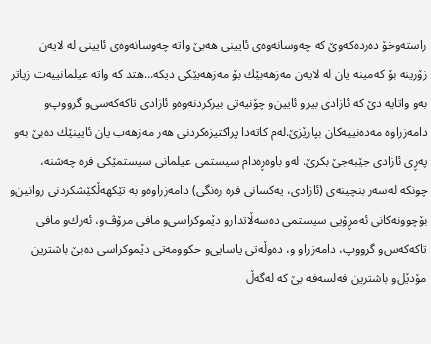راسته‌وخۆ ده‌رده‌كه‌وێ‌ كه‌ چه‌وسانه‌وه‌ی‌ ئایینی‌ هه‌بێ‌ واته‌ چه‌وسانه‌وه‌ی‌ ئایینی‌ له‌ لایه‌ن زۆرینه‌ بۆ كه‌مینه‌ یان له‌ لایه‌ن مه‌زهه‌بێك بۆ مه‌زهه‌بێكی‌ دیكه‌...هتد كه‌ واته‌ عیلمانییه‌ت زیاتر به‌و واتایه‌ دێ‌ كه‌ ئازادی‌ بیر‌و ئایین‌و چۆنیه‌تی‌ بیركردنه‌وه‌‌و ئازادی‌ تاكه‌كه‌سی‌‌و گرووپ‌و دامه‌زراوه‌ مه‌ده‌نییه‌كان بپارێزێ‌.له‌م كاته‌دا پراكتیزه‌كردنی‌ هه‌ر مه‌زهه‌ب یان ئایینێك ده‌بێ‌ به‌و په‌ڕی‌ ئازادی‌ جێبه‌جێ‌ بكرێ‌. له‌و باوه‌ڕه‌دام سیستمی‌ عیلمانی‌ سیستمێكی‌ فره‌ چه‌شنه‌، چونكه‌ له‌سه‌ر بنچینه‌ی‌ (ئازادی‌، یه‌كسانی‌ فره‌ ره‌نگی‌) دامه‌زراوه‌‌و به‌ تێكهه‌ڵكێشكردنی‌ روانین‌و بۆچوونه‌كانی‌ ئه‌مڕۆیی‌ سیستمی‌ ده‌سه‌ڵاتدار‌و دێموكراسی‌‌و مافی‌ مرۆڤ‌و، ئه‌رك‌و مافی‌ تاكه‌كه‌س‌و گرووپ، دامه‌زراو ‌و، ده‌وڵه‌تی‌ یاسایی‌‌و حكوومه‌تی‌ دێموكراسی‌ ده‌بێ‌ باشترین مۆدێل‌و باشترین فه‌لسه‌فه‌ بێ‌ كه‌ له‌گه‌ڵ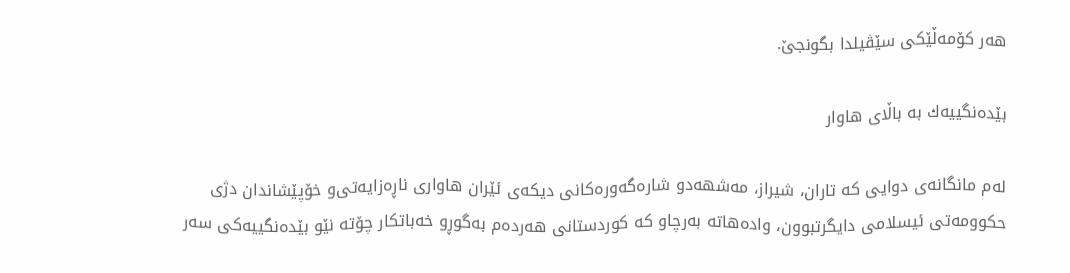هه‌ر كۆمه‌ڵێكی‌ سێڤیلدا بگونجێ‌.

بێده‌نگییه‌ك به‌ باڵای‌ هاوار

له‌م مانگانه‌ی‌ دوایی‌ كه‌ تاران، شیراز، مه‌شهه‌د‌و شاره‌گه‌وره‌كانی‌ دیكه‌ی‌ ئێران هاواری‌ ناڕه‌زایه‌تی‌‌و خۆپێشاندان دژی‌ حكوومه‌تی‌ ئیسلامی‌ دایگرتبوون، واده‌هاته‌ به‌رچاو كه‌ كوردستانی‌ هه‌رده‌م به‌گوڕ‌و خه‌باتكار چۆته‌ نێو بێده‌نگییه‌كی‌ سه‌ر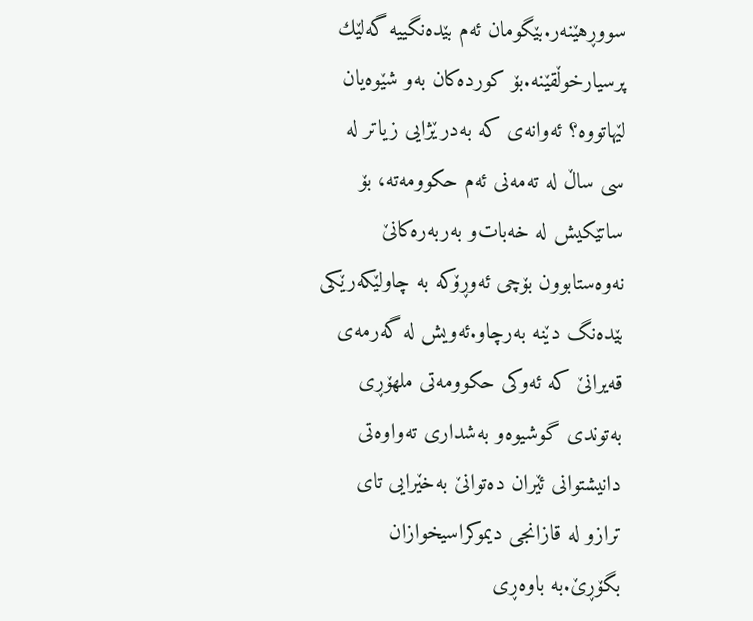سووڕهێنه‌ر.بێگومان ئه‌م بێده‌نگییه‌ گه‌لێك پرسیارخوڵقێنه‌.بۆ كورده‌كان به‌و شێوه‌یان لێهاتووه‌؟ ئه‌وانه‌ی‌ كه‌ به‌درێژایی‌ زیاتر له‌ سی‌ ساڵ له‌ ته‌مه‌نی‌ ئه‌م حكوومه‌ته‌، بۆ ساتێكیش له‌ خه‌بات‌و به‌ربه‌ره‌كانێ‌ نه‌وه‌ستابوون بۆچی‌ ئه‌وڕۆكه‌ به‌ چاولێكه‌رێكی‌ بێده‌نگ دێنه‌ به‌رچاو.ئه‌ویش له‌ گه‌رمه‌ی‌ قه‌یرانێ‌ كه‌ ئه‌وكی‌ حكوومه‌تی‌ ملهۆڕی‌ به‌توندی‌ گوشیوه‌‌و به‌شداری‌ ته‌واوه‌تی‌ دانیشتوانی‌ ئێران ده‌توانێ‌ به‌خێرایی‌ تای‌ ترازو له‌ قازانجی‌ دیموكراسیخوازان بگۆڕێ‌.به‌ باوه‌ڕی‌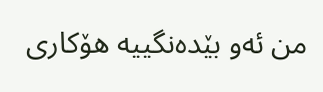من ئه‌و بێده‌نگییه‌ هۆكاری‌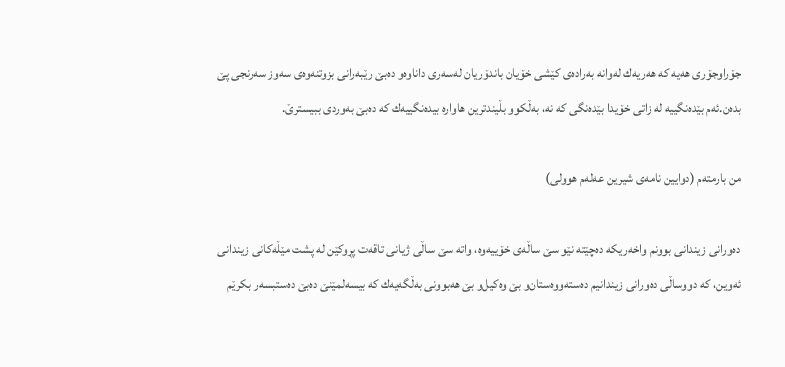جۆراوجۆری‌ هه‌یه‌ كه‌ هه‌ریه‌ك له‌وانه‌ به‌راده‌ی‌ كێشی‌ خۆیان باندۆریان له‌سه‌ری‌ داناوه‌‌و ده‌بێ‌ رێبه‌رانی‌ بزوتنه‌وه‌ی‌ سه‌وز سه‌رنجی‌ پێ‌ بده‌ن.ئه‌م بێده‌نگییه‌ له‌ زاتی‌ خۆیدا بێده‌نگی‌ كه‌ نه‌، به‌ڵكوو بڵیندترین هاواره‌ بیده‌نگییه‌ك كه‌ ده‌بێ‌ به‌وردی‌ ببیسترێ‌.

من بارمته‌م (دوایین نامه‌ی‌ شیرین عه‌له‌م هوولی‌)

ده‌ورانی‌ زیندانی بوونم واخه‌ریكه‌ ده‌چێته‌ نێو سێ‌ ساڵه‌ی‌ خۆییه‌وه‌، واته‌ سێ‌ ساڵی‌ ژیانی‌ تاقه‌ت پڕوكێن له‌ پشت مێڵه‌كانی‌ زیندانی‌ ئه‌وین، كه‌ دووساڵی‌ ده‌ورانی‌ زیندانیم ده‌سته‌ووه‌ستان‌و بێ‌ وه‌كیل‌و بێ‌ هه‌بوونی‌ به‌ڵگه‌یه‌ك كه‌ بیسه‌لمێنێ‌ ده‌بێ‌ ده‌ستبسه‌ر بكرێم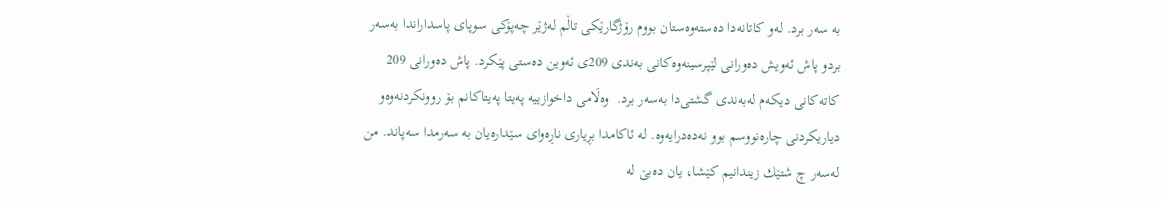به‌ سه‌ر برد. له‌و كاتانه‌دا ده‌سته‌وه‌ستان بووم رۆژگارێكی‌ تاڵم له‌ژێر چه‌پۆكی‌ سوپای‌ پاسداراندا به‌سه‌ر برد‌و پاش ئه‌ویش ده‌ورانی‌ لێپرسینه‌وه‌كانی‌ به‌ندی‌ 209ی‌ ئه‌وین ده‌ستی‌ پێكرد. پاش ده‌ورانی‌ 209 كاته‌كانی‌ دیكه‌م له‌به‌ندی‌ گشتی‌دا به‌سه‌ر برد.  وه‌ڵامی‌ داخوازییه‌ په‌یتا په‌یتاكانم بۆ روونكردنه‌وه‌‌و دیاریكردنی‌ چاره‌نووسم بوو نه‌ده‌درایه‌وه‌. له‌ ئاكامدا بڕیاری‌ ناڕه‌وای‌ سێداره‌یان به‌ سه‌رمدا سه‌پاند. من له‌سه‌ر چ شتێك زیندانیم كێشا، یان ده‌بێ‌ له‌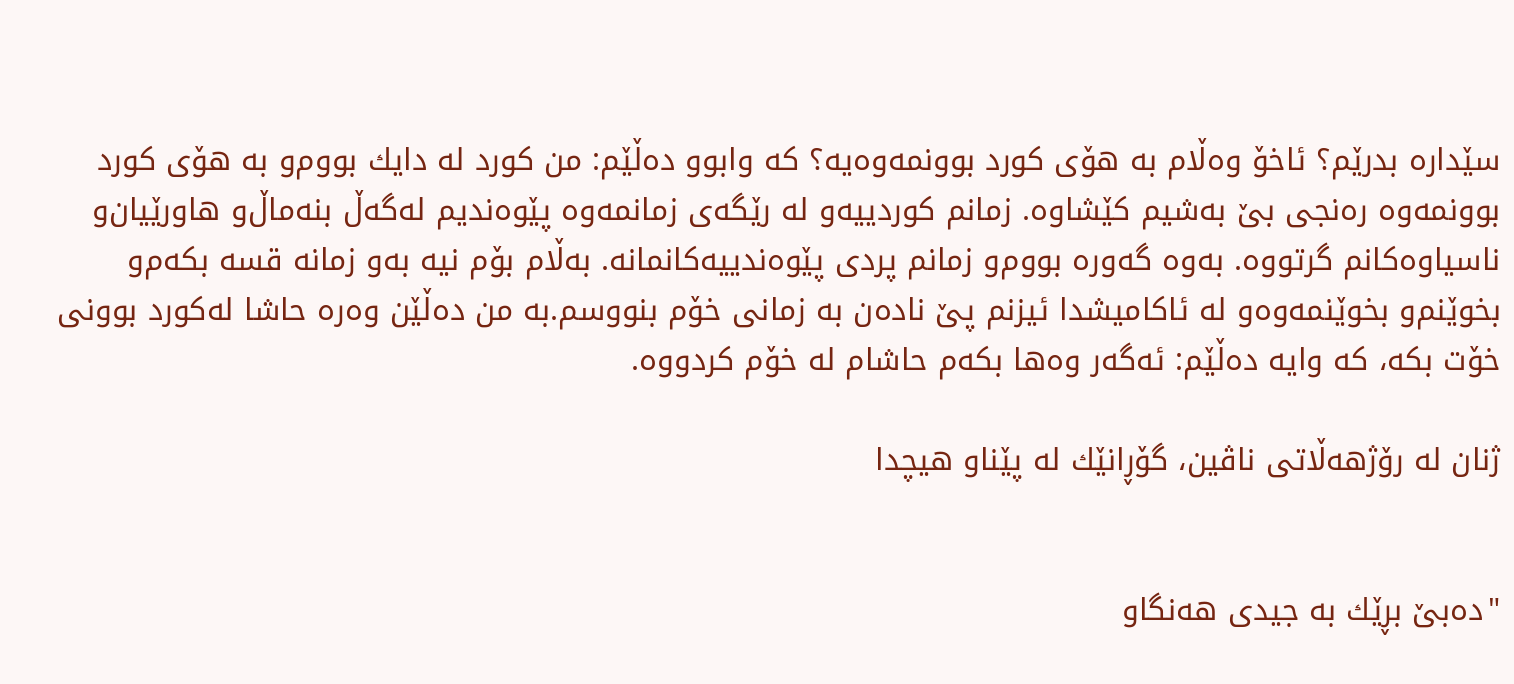سێداره‌ بدرێم؟ ئاخۆ وه‌ڵام به‌ هۆی‌ كورد بوونمه‌وه‌یه‌؟ كه‌ وابوو ده‌ڵێم: من كورد له‌ دایك بووم‌و به‌ هۆی‌ كورد بوونمه‌وه‌ ره‌نجی‌ بێ‌ به‌شیم كێشاوه‌. زمانم كوردییه‌‌و له‌ رێگه‌ی‌ زمانمه‌وه‌ پێوه‌ندیم له‌گه‌ڵ بنه‌ماڵ‌و هاورێیان‌و ناسیاوه‌كانم گرتووه‌. به‌وه‌ گه‌وره‌ بووم‌و زمانم پردی‌ پێوه‌ندییه‌كانمانه‌. به‌ڵام بۆم نیه‌ به‌و زمانه‌ قسه‌ بكه‌م‌و بخوێنم‌و بخوێنمه‌وه‌‌و له‌ ئاكامیشدا ئیزنم پێ‌ ناده‌ن به‌ زمانی‌ خۆم بنووسم.به‌ من ده‌ڵێن وه‌ره‌ حاشا له‌كورد بوونی‌ خۆت بكه‌، كه‌ وایه‌ ده‌ڵێم: ئه‌گه‌ر وه‌ها بكه‌م حاشام له‌ خۆم كردووه‌.

ژنان له‌ رۆژهه‌ڵاتی‌ ناڤین، گۆڕانێك له‌ پێناو هیچدا


"ده‌بێ‌ بڕێك به‌ جیدی‌ هه‌نگاو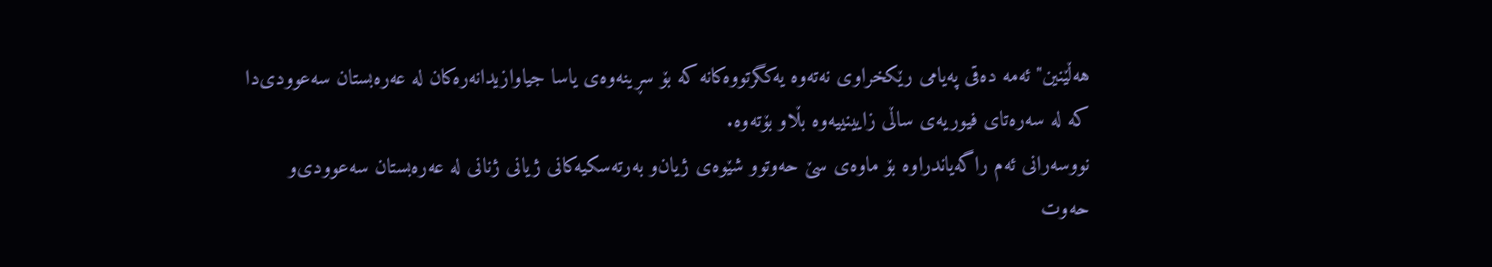هه‌ڵێنین"ئه‌مه‌ ده‌قی‌ په‌یامی‌ رێكخراوی‌ نه‌ته‌وه‌ یه‌كگرتووه‌كانه‌ كه‌ بۆ سڕینه‌وه‌ی‌ یاسا جیاوازیدانه‌ره‌كان له‌ عه‌ره‌بستان سه‌عوودی‌دا كه‌ له‌ سه‌ره‌تای‌ فیوریه‌ی‌ ساڵی‌ زایینییه‌وه‌ بڵاو بۆته‌وه‌.
نووسه‌رانی‌ ئه‌م راگه‌یاندراوه‌ بۆ ماوه‌ی‌ سێ‌ حه‌وتوو شێوه‌ی‌ ژیان‌و به‌رته‌سكیه‌كانی‌ ژیانی‌ ژنانی‌ له‌ عه‌ره‌بستان سه‌عوودی‌‌و حه‌وت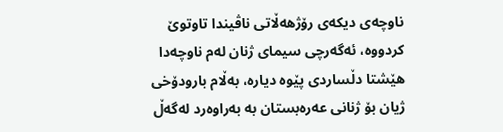ناوچه‌ی‌ دیكه‌ی‌ رۆژهه‌ڵاتی‌ ناڤیندا تاوتوێ‌ كردووه‌، ئه‌گه‌رچی‌ سیمای‌ ژنان له‌م ناوچه‌دا هێشتا دڵساردی‌ پێوه‌ دیاره‌، به‌ڵام بارودۆخی‌ ژیان بۆ ژنانی‌ عه‌ره‌بستان به‌ به‌راوه‌رد له‌گه‌ڵ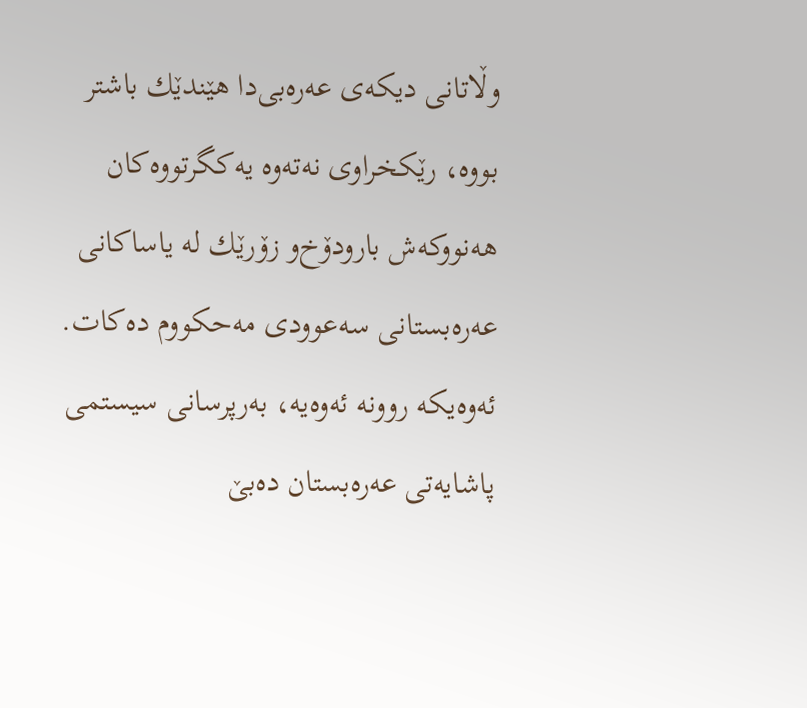وڵاتانی‌ دیكه‌ی‌ عه‌ره‌بی‌دا هێندێك باشتر بووه‌، رێكخراوی‌ نه‌ته‌وه‌ یه‌كگرتووه‌كان هه‌نووكه‌ش بارودۆخ‌و زۆرێك له‌ یاساكانی‌ عه‌ره‌بستانی‌ سه‌عوودی‌ مه‌حكووم ده‌كات.
ئه‌وه‌یكه‌ روونه‌ ئه‌وه‌یه‌، به‌رپرسانی‌ سیستمی‌ پاشایه‌تی‌ عه‌ره‌بستان ده‌بێ‌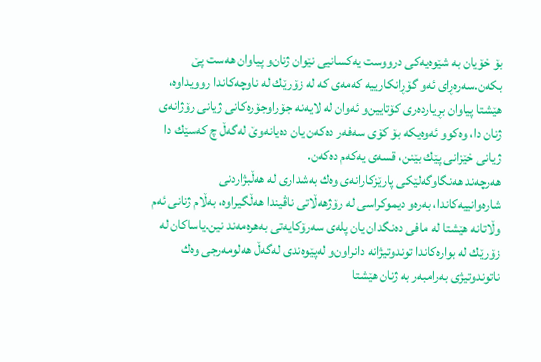بۆ خۆیان به‌ شێوه‌یه‌كی‌ درووست یه‌كسانیی‌ نێوان ژنان‌و پیاوان هه‌ست پێ‌ بكه‌ن.سه‌ره‌ڕای‌ ئه‌و گۆڕانكارییه‌ كه‌مه‌ی‌ كه‌ له‌ زۆرێك له‌ ناوچه‌كاندا روویداوه‌، هێشتا پیاوان بڕیارده‌ری‌ كۆتایین‌و ئه‌وان له‌ لایه‌نه‌ جۆراوجۆره‌كانی‌ ژیانی‌ رۆژانه‌ی‌ ژنان دا، وه‌كوو ئه‌وه‌یكه‌ بۆ كۆی‌ سه‌فه‌ر ده‌كه‌ن یان ده‌یانه‌وێ‌ له‌گه‌ڵ چ كه‌سێك دا ژیانی‌ خێزانی‌ پێك بێنن، قسه‌ی‌ یه‌كه‌م ده‌كه‌ن.
هه‌رچه‌ند هه‌نگاوگه‌لێكی‌ پارێزكارانه‌ی‌ وه‌ك به‌شداری‌ له‌ هه‌ڵبژاردنی‌ شاره‌وانییه‌كاندا، به‌ره‌و دیموكراسی‌ له‌ رۆژهه‌ڵاتی‌ ناڤیندا هه‌ڵگیراوه‌، به‌ڵام ژنانی‌ ئه‌م وڵاتانه‌ هێشتا له‌ مافی‌ ده‌نگدان یان پله‌ی‌ سه‌رۆكایه‌تی‌ به‌هره‌مه‌ند نین.یاساكان له‌ زۆرێك له‌ بواره‌كاندا توندوتیژانه‌ دانراون‌و له‌پێوه‌ندی‌ له‌گه‌ڵ هه‌لومه‌رجی‌ وه‌ك ناتوندوتیژی‌ به‌رامبه‌ر به‌ ژنان هێشتا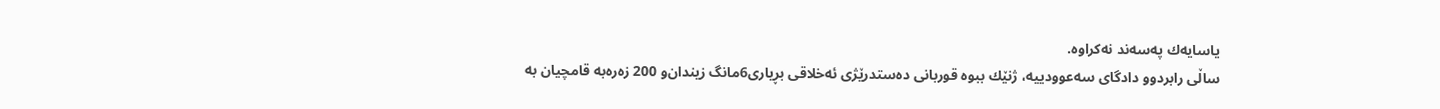یاسایه‌ك په‌سه‌ند نه‌كراوه‌.
ساڵی‌ رابردوو دادگای‌ سه‌عوودییه‌، ژنێك ببوه‌ قوربانی‌ ده‌ستدرێژی‌ ئه‌خلاقی‌ بڕیاری‌6مانگ زیندان‌و 200 زه‌ره‌به‌ قامچیان به‌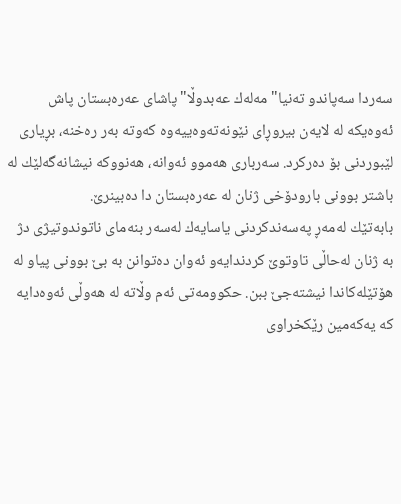سه‌ردا سه‌پاند‌و ته‌نیا"مه‌له‌ك عه‌بدوڵا"پاشای‌ عه‌ره‌بستان پاش ئه‌وه‌یكه‌ له‌ لایه‌ن بیروڕای‌ نێونه‌ته‌وه‌ییه‌وه‌ كه‌وته‌ به‌ر ره‌خنه‌، بڕیاری‌ لێبوردنی‌ بۆ ده‌ركرد. سه‌رباری‌ هه‌موو ئه‌وانه‌، هه‌نووكه‌ نیشانه‌گه‌لێك له‌ باشتر بوونی‌ بارودۆخی‌ ژنان له‌ عه‌ره‌بستان دا ده‌بینرێ‌.
بابه‌تێك له‌مه‌ڕ په‌سه‌ندكردنی‌ یاسایه‌ك له‌سه‌ر بنه‌مای‌ ناتوندوتیژی‌ دژ به‌ ژنان له‌حاڵی‌ تاوتوێ‌ كردندایه‌‌و ئه‌وان ده‌توانن به‌ بێ‌ بوونی‌ پیاو له‌ هۆتێله‌كاندا نیشته‌جێ‌ ببن. حكوومه‌تی‌ ئه‌م وڵاته‌ له‌ هه‌وڵی‌ ئه‌وه‌دایه‌ كه‌ یه‌كه‌مین رێكخراوی‌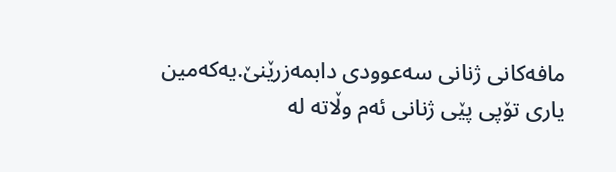مافه‌كانی‌ ژنانی‌ سه‌عوودی‌ دابمه‌زرێنێ‌.یه‌كه‌مین یاری‌ تۆپی‌ پێی‌ ژنانی‌ ئه‌م وڵاته‌ له‌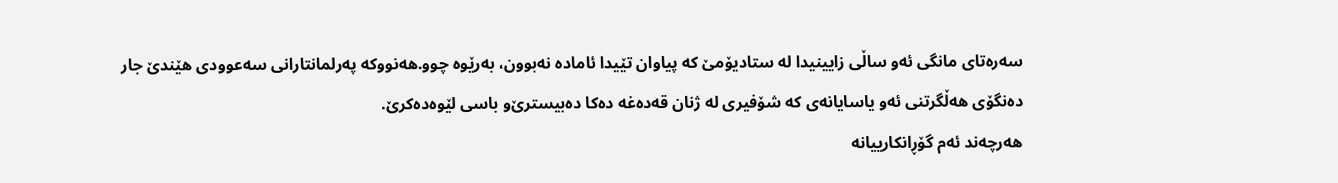سه‌ره‌تای‌ مانگی‌ ئه‌و ساڵی‌ زایینیدا له‌ ستادیۆمێ‌ كه‌ پیاوان تێیدا ئاماده‌ نه‌بوون، به‌رێوه‌ چوو.هه‌نووكه‌ په‌رلمانتارانی‌ سه‌عوودی‌ هێندێ‌ جار ده‌نگۆی‌ هه‌ڵگرتنی‌ ئه‌و یاسایانه‌ی‌ كه‌ شۆفیری‌ له‌ ژنان قه‌ده‌غه‌ ده‌كا ده‌بیسترێ‌‌و باسی‌ لێوه‌ده‌كرێ‌.
هه‌رچه‌ند ئه‌م گۆڕانكارییانه‌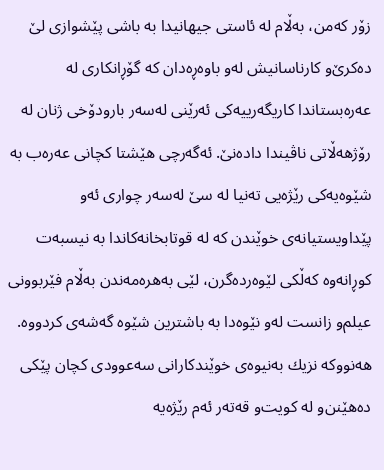زۆر كه‌من، به‌ڵام له‌ ئاستی‌ جیهانیدا به‌ باشی‌ پێشوازی‌ لێ ده‌كرێ‌‌و كارناسانیش له‌و باوه‌ڕه‌دان كه‌ گۆڕانكاری‌ له‌ عه‌ره‌بستاندا كاریگه‌رییه‌كی‌ ئه‌رێنی‌ له‌سه‌ر بارودۆخی‌ ژنان له‌ رۆژهه‌ڵاتی‌ ناڤیندا داده‌نێ‌. ئه‌گه‌رچی‌ هێشتا كچانی‌ عه‌ره‌ب به‌ شێوه‌یه‌كی‌ رێژه‌یی‌ ته‌نیا له‌ سێ‌ له‌سه‌ر چواری‌ ئه‌و پێداویستیانه‌ی‌ خوێندن كه‌ له‌ قوتابخانه‌كاندا به‌ نیسبه‌ت كوڕانه‌وه‌ كه‌ڵكی‌ لێوه‌رده‌گرن، لێی‌ به‌هره‌مه‌ندن به‌ڵام فێربوونی‌ عیلم‌و زانست له‌و نێوه‌دا به‌ باشترین شێوه‌ گه‌شه‌ی‌ كردووه‌.
هه‌نووكه‌ نزیك به‌نیوه‌ی‌ خوێندكارانی‌ سه‌عوودی‌ كچان پێكی‌ ده‌هێنن‌و له‌ كویت‌و قه‌ته‌ر ئه‌م رێژه‌یه‌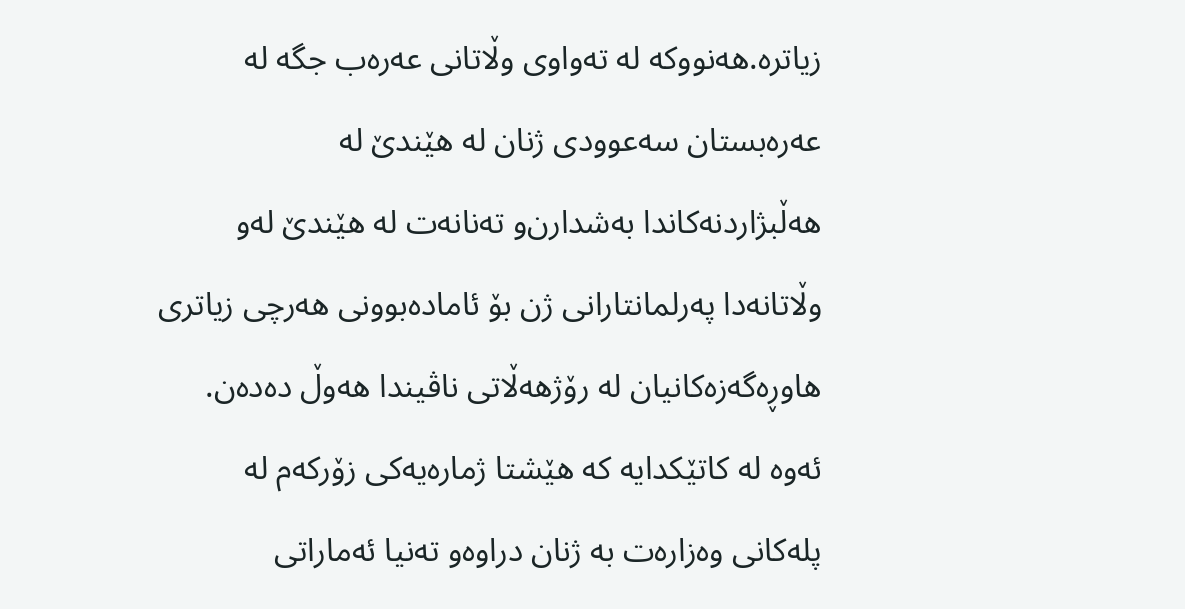زیاتره‌.هه‌نووكه‌ له‌ ته‌واوی‌ وڵاتانی‌ عه‌ره‌ب جگه‌ له‌ عه‌ره‌بستان سه‌عوودی‌ ژنان له‌ هێندێ‌ له‌ هه‌ڵبژاردنه‌كاندا به‌شدارن‌و ته‌نانه‌ت له‌ هێندێ‌ له‌و وڵاتانه‌دا په‌رلمانتارانی‌ ژن بۆ ئاماده‌بوونی‌ هه‌رچی‌ زیاتری‌ هاوڕه‌گه‌زه‌كانیان له‌ رۆژهه‌ڵاتی‌ ناڤیندا هه‌وڵ‌ ده‌ده‌ن. ئه‌وه‌ له‌ كاتێكدایه‌ كه‌ هێشتا ژماره‌یه‌كی‌ زۆركه‌م له‌ پله‌كانی‌ وه‌زاره‌ت به‌ ژنان دراوه‌‌و ته‌نیا ئه‌ماراتی‌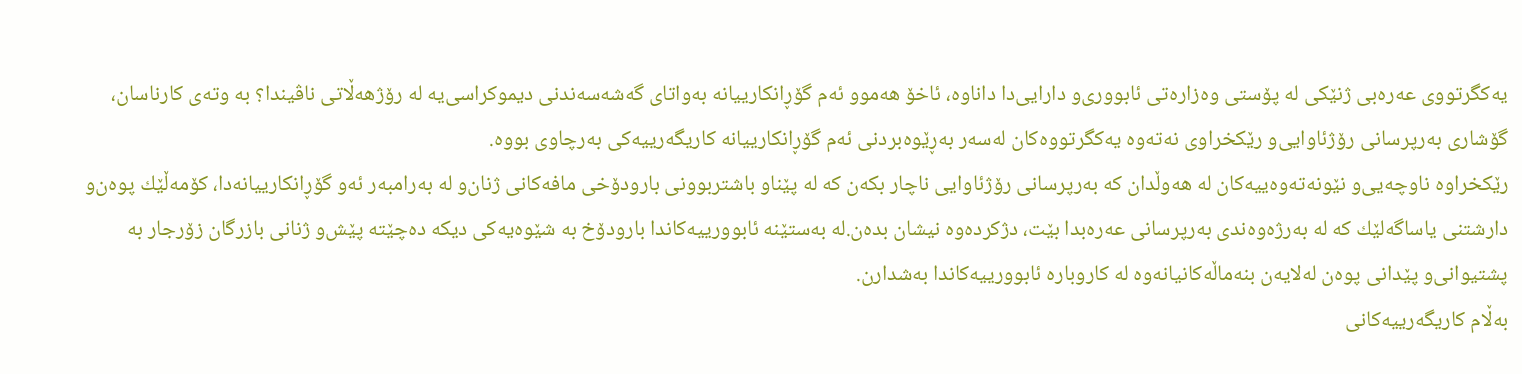یه‌كگرتووی‌ عه‌ره‌بی‌ ژنێكی‌ له‌ پۆستی‌ وه‌زاره‌تی‌ ئابووری‌‌و دارایی‌دا داناوه‌، ئاخۆ هه‌موو ئه‌م گۆڕانكارییانه‌ به‌واتای‌ گه‌شه‌سه‌ندنی‌ دیموكراسی‌یه‌ له‌ رۆژهه‌ڵاتی‌ ناڤیندا؟ به‌ وته‌ی‌ كارناسان، گۆشاری‌ به‌رپرسانی‌ رۆژئاوایی‌‌و رێكخراوی‌ نه‌ته‌وه‌ یه‌كگرتووه‌كان له‌سه‌ر به‌ڕێوه‌بردنی‌ ئه‌م گۆڕانكارییانه‌ كاریگه‌رییه‌كی‌ به‌رچاوی‌ بووه‌.
رێكخراوه‌ ناوچه‌یی‌‌و نێونه‌ته‌وه‌ییه‌كان له‌ هه‌وڵدان كه‌ به‌رپرسانی‌ رۆژئاوایی‌ ناچار بكه‌ن كه‌ له‌ پێناو باشتربوونی‌ بارودۆخی‌ مافه‌كانی‌ ژنان‌و له‌ به‌رامبه‌ر ئه‌و گۆڕانكارییانه‌دا، كۆمه‌ڵێك پوه‌ن‌و دارشتنی‌ یاساگه‌لێك كه‌ له‌ به‌رژه‌وه‌ندی‌ به‌رپرسانی‌ عه‌ره‌بدا بێت، دژكرده‌وه‌ نیشان بده‌ن.له‌ به‌ستێنه‌ ئابوورییه‌كاندا بارودۆخ به‌ شێوه‌یه‌كی‌ دیكه‌ ده‌چێته‌ پێش‌و ژنانی‌ بازرگان زۆرجار به‌ پشتیوانی‌‌و پێدانی‌ پوه‌ن له‌لایه‌ن بنه‌ماڵه‌كانیانه‌وه‌ له‌ كاروباره‌ ئابوورییه‌كاندا به‌شدارن.
به‌ڵام كاریگه‌رییه‌كانی‌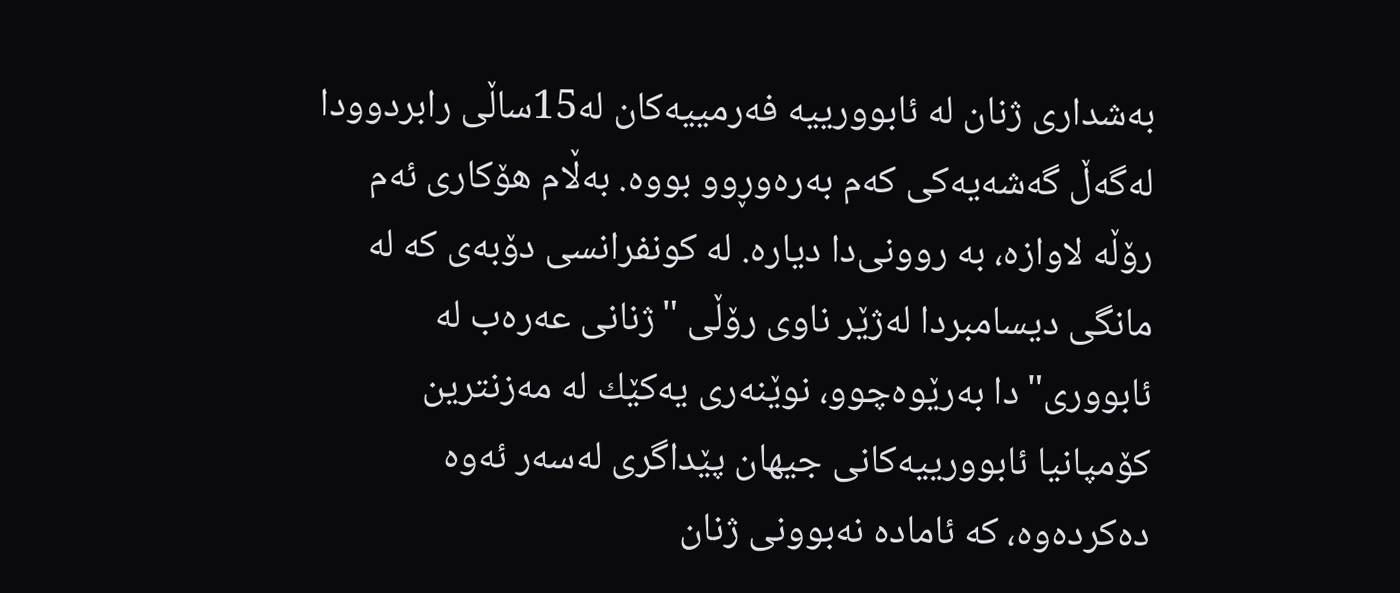به‌شداری‌ ژنان له‌ ئابوورییه‌ فه‌رمییه‌كان له‌15ساڵی‌ رابردوودا له‌گه‌ڵ گه‌شه‌یه‌كی‌ كه‌م به‌ره‌وڕوو بووه‌. به‌ڵام هۆكاری‌ ئه‌م رۆڵه‌ لاوازه‌، به‌ روونی‌دا دیاره‌. له‌ كونفرانسی‌ دۆبه‌ی‌ كه‌ له‌ مانگی‌ دیسامبردا له‌ژێر ناوی‌ رۆڵی‌ "ژنانی‌ عه‌ره‌ب له‌ ئابووری‌"دا به‌رێوه‌چوو، نوێنه‌ری‌ یه‌كێك له‌ مه‌زنترین كۆمپانیا ئابوورییه‌كانی‌ جیهان پێداگری‌ له‌سه‌ر ئه‌وه‌ ده‌كرده‌وه‌، كه‌ ئاماده‌ نه‌بوونی‌ ژنان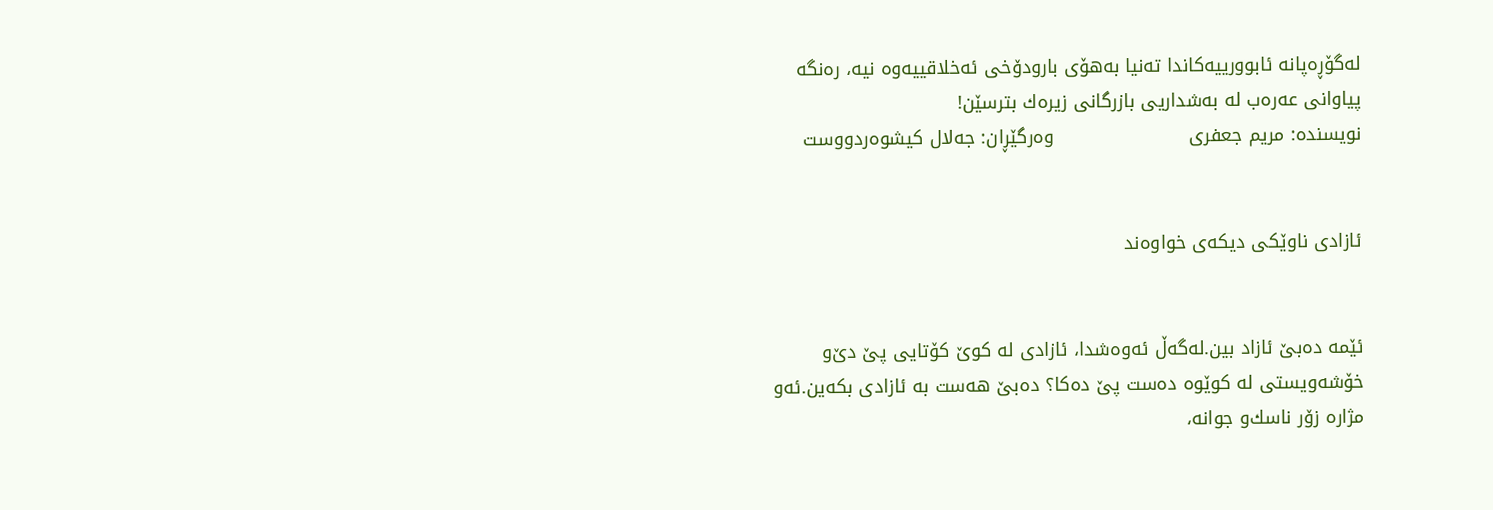له‌گۆڕه‌پانه‌ ئابوورییه‌كاندا ته‌نیا به‌هۆی‌ بارودۆخی‌ ئه‌خلاقییه‌وه‌ نیه‌، ره‌نگه‌ پیاوانی‌ عه‌ره‌ب له‌ به‌شداریی‌ بازرگانی‌ زیره‌ك بترسێن!
نویسنده‌: مریم جعفری‌                      وه‌رگێڕان: جه‌لال كیشوه‌ردووست


ئازادی ناوێكی‌ دیكه‌ی‌ خواوه‌ند


ئێمه‌ ده‌بێ‌ ئازاد بین.له‌گه‌ڵ ئه‌وه‌شدا، ئازادی‌ له‌ كوێ‌ كۆتایی‌ پێ‌ دێ‌‌و خۆشه‌ویستی‌ له‌ كوێوه‌ ده‌ست پێ‌ ده‌كا؟ ده‌بێ‌ هه‌ست به‌ ئازادی‌ بكه‌ین.ئه‌و مژاره‌ زۆر ناسك‌و جوانه‌،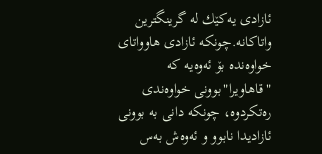ئازادی‌ یه‌كێك له‌ گرینگترین واتاكانه‌.چونكه‌ ئازادی‌ هاوواتای‌ خواوه‌نده‌ بۆ ئه‌وه‌یه‌ كه‌ "قاهاویرا"بوونی‌ خواوه‌ندی‌ ره‌تكردوه‌، چونكه‌ دانی‌ به‌ بوونی‌ ئازادیدا نابوو ‌و ئه‌وه‌ش به‌س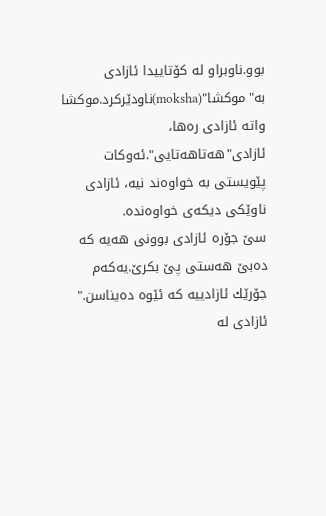بوو.ناوبراو له‌ كۆتاییدا ئازادی‌ به‌"موكشا"(moksha)ناودێركرد.موكشا واته‌ ئازادی‌ ره‌ها، ئازادی‌"هه‌تاهه‌تایی‌".ئه‌وكات پێویستی‌ به‌ خواوه‌ند نیه‌، ئازادی‌ ناوێكی‌ دیكه‌ی‌ خواوه‌نده‌.
سێ‌ جۆره‌ ئازادی‌ بوونی‌ هه‌یه‌ كه‌ ده‌بێ‌ هه‌ستی‌ پێ‌ بكرێ‌.یه‌كه‌م جۆرێك ئازادییه‌ كه‌ ئێوه‌ ده‌یناسن." ئازادی‌ له‌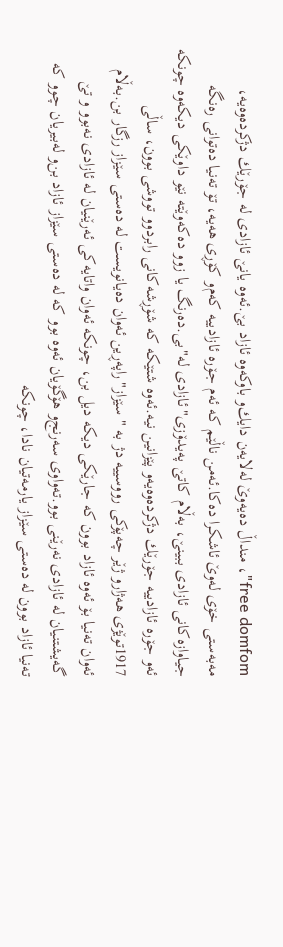free domfom"، منداڵ ده‌یه‌وێ‌ له‌لایه‌ن دایك‌و باوكه‌وه‌ ئازاد بێ‌.ئه‌وه‌ یانێ‌ ئازادی‌ له‌ جۆرێك دژكرده‌وه‌یه‌، مه‌به‌ستی‌ خۆی‌ له‌وێ‌ ئاشكرا ده‌كا.ئه‌من ناڵێم كه‌ ئه‌م جۆره‌ ئازادییه‌ كه‌م‌و كۆڕی‌ هه‌یه‌، تۆ ته‌نیا ده‌توانی‌ ره‌نگه‌ جیاوازه‌كانی‌ ئازادی‌ ببینێ‌، به‌ڵام كاتێ‌ په‌یدۆزی‌"ئازادی‌ له‌"بی‌.ده‌رنگ یا زوو ده‌كه‌وێته‌ نێو داوێكی‌ دیكه‌وه‌ چونكه‌ ئه‌و جۆره‌ ئازادییه‌ جۆرێك دژكرده‌وه‌یه‌‌و پێزانین نیه‌.ئه‌وه‌ شتێكه‌ كه‌ شۆڕشه‌كانی‌ رابردوو تووشی‌ بوون، ساڵی‌ 1917توێژی‌ هه‌ژار‌و ژێر چه‌پۆكی‌ رووسییه‌ دژ به‌ "سێزاز"راپه‌ڕین ئه‌وان ده‌یانویست له‌ ده‌ستی‌ سێزاز رزگار بن.به‌ڵام ئه‌وان ته‌نیا بۆ ئه‌وه‌ ئازاد بوون كه‌ جارێكی‌ دیكه‌ دیل بن، چونكه‌ ئه‌وان واتایه‌كی‌ ئه‌رێنیان له‌ ئازادی‌ نه‌بوو ‌و تێ‌ گه‌یشتنیان له‌ ئازادی‌ نه‌رێنی‌ بوو.ته‌واوی‌ سه‌رنج‌و هۆگۆیان ئه‌وه‌ بوو كه‌ له‌ ده‌ستی‌ سێزاز ئازاد بن‌و له‌بیریان چوو كه‌ ته‌نیا ئازاد بوون له‌ ده‌ستی‌ سێزاز یارمه‌تیان نادا، چونكه‌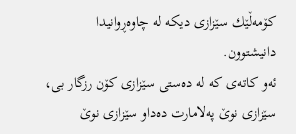كۆمه‌ڵێك سێزازی‌ دیكه‌ له‌ چاوه‌ڕوانیدا دانیشتوون.
ئه‌و كاته‌ی‌ كه‌ له‌ ده‌ستی‌ سێزازی‌ كۆن رزگار بی‌، سێزازی‌ نوێ‌ په‌لامارت ده‌دا‌و سێزازی‌ نوێ‌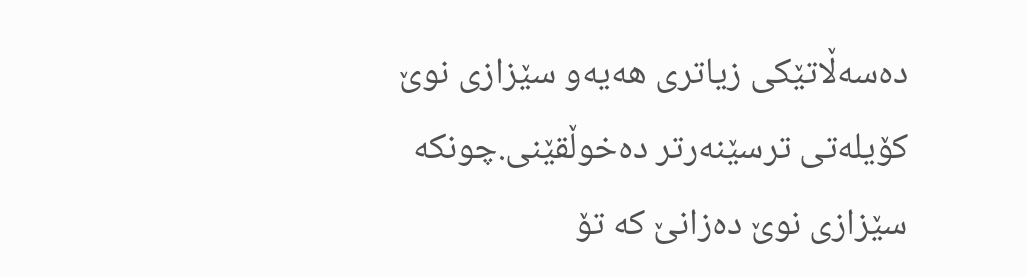ده‌سه‌ڵاتێكی‌ زیاتری‌ هه‌یه‌‌و سێزازی‌ نوێ‌ كۆیله‌تی‌ ترسێنه‌رتر ده‌خوڵقێنی‌.چونكه‌ سێزازی‌ نوێ‌ ده‌زانێ‌ كه‌ تۆ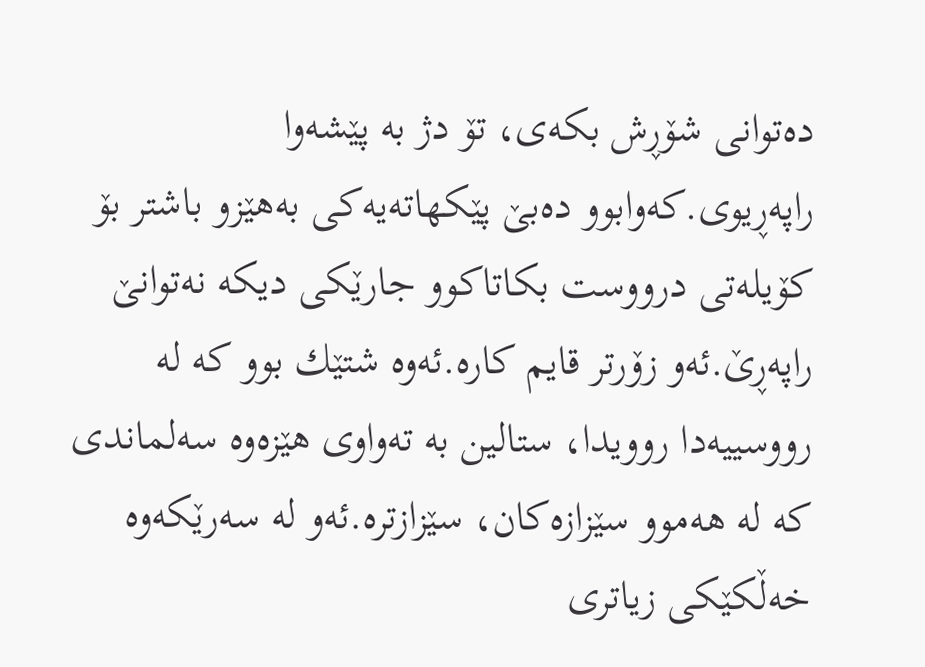ده‌توانی‌ شۆڕش بكه‌ی‌، تۆ دژ به‌ پێشه‌وا راپه‌ڕیوی‌.كه‌وابوو ده‌بێ‌ پێكهاته‌یه‌كی‌ به‌هێز‌و باشتر بۆ كۆیله‌تی‌ درووست بكاتاكوو جارێكی‌ دیكه‌ نه‌توانێ‌ راپه‌ڕێ‌.ئه‌و زۆرتر قایم كاره‌.ئه‌وه‌ شتێك بوو كه‌ له‌ رووسییه‌دا روویدا، ستالین به‌ ته‌واوی‌ هێزه‌وه‌ سه‌لماندی‌ كه‌ له‌ هه‌موو سێزازه‌كان، سێزازتره‌.ئه‌و له‌ سه‌رێكه‌وه‌ خه‌ڵكێكی‌ زیاتری‌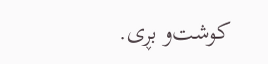كوشت‌و بڕی‌.